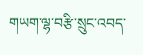གཡག་ལྷ་བརྩི་སྲུང་འབད་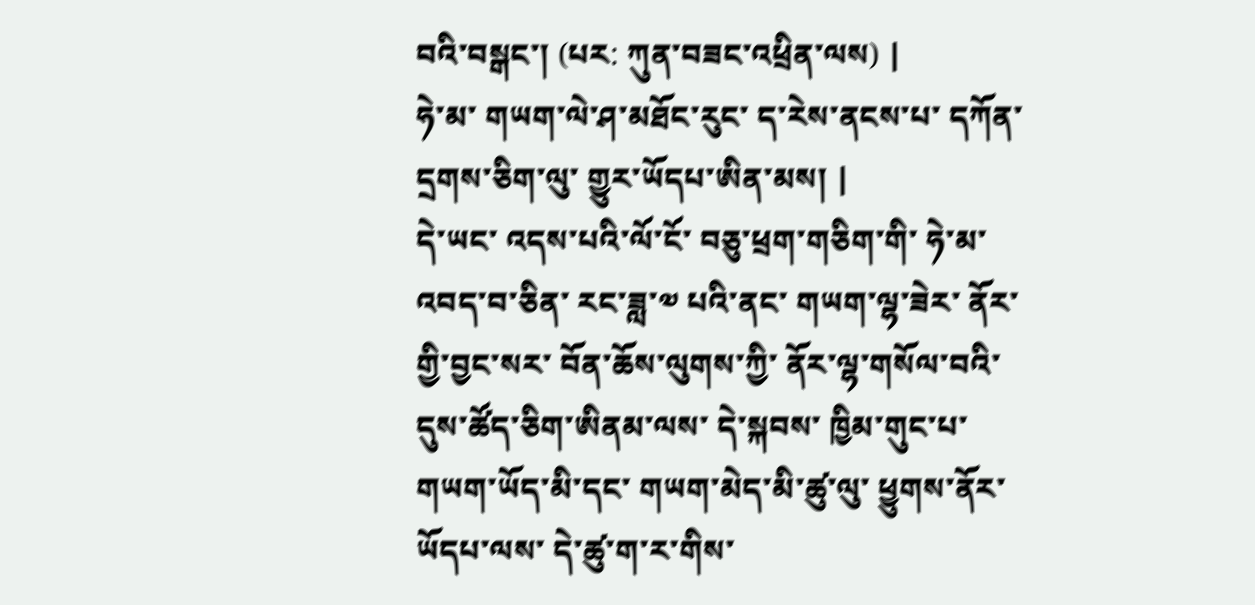བའི་བསྒང་། (པར: ཀུན་བཟང་འཕྲིན་ལས) |
ཧེ་མ་ གཡག་ལེ་ཤ་མཐོང་རུང་ ད་རེས་ནངས་པ་ དཀོན་དྲགས་ཅིག་ལུ་ གྱུར་ཡོདཔ་ཨིན་མས། |
དེ་ཡང་ འདས་པའི་ལོ་ངོ་ བཅུ་ཕྲག་གཅིག་གི་ ཧེ་མ་འབད་བ་ཅིན་ རང་ཟླ་༧ པའི་ནང་ གཡག་ལྷ་ཟེར་ ནོར་གྱི་བྱང་སར་ བོན་ཆོས་ལུགས་ཀྱི་ ནོར་ལྷ་གསོལ་བའི་དུས་ཚོད་ཅིག་ཨིནམ་ལས་ དེ་སྐབས་ ཁྱིམ་གུང་པ་ གཡག་ཡོད་མི་དང་ གཡག་མེད་མི་ཚུ་ལུ་ ཕྱུགས་ནོར་ཡོདཔ་ལས་ དེ་ཚུ་ག་ར་གིས་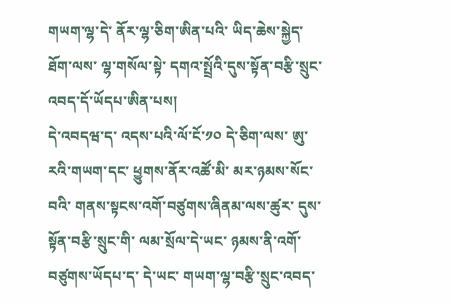གཡག་ལྷ་དེ་ ནོར་ལྷ་ཅིག་ཨིན་པའི་ ཡིད་ཆེས་སྐྱེད་ཐོག་ལས་ ལྷ་གསོལ་སྟེ་ དགའ་སྤྲོའི་དུས་སྟོན་བརྩི་སྲུང་འབད་དོ་ཡོདཔ་ཨིན་པས།
དེ་འབདཝ་ད་ འདས་པའི་ལོ་ངོ་༡༠ དེ་ཅིག་ལས་ ཨུ་རའི་གཡག་དང་ ཕྱུགས་ནོར་འཚོ་མི་ མར་ཉམས་སོང་བའི་ གནས་སྟངས་འགོ་བཙུགས་ཞིནམ་ལས་ཚུར་ དུས་སྟོན་བརྩི་སྲུང་གི་ ལམ་སྲོལ་དེ་ཡང་ ཉམས་ནི་འགོ་བཙུགས་ཡོདཔ་ད་ དེ་ཡང་ གཡག་ལྷ་བརྩི་སྲུང་འབད་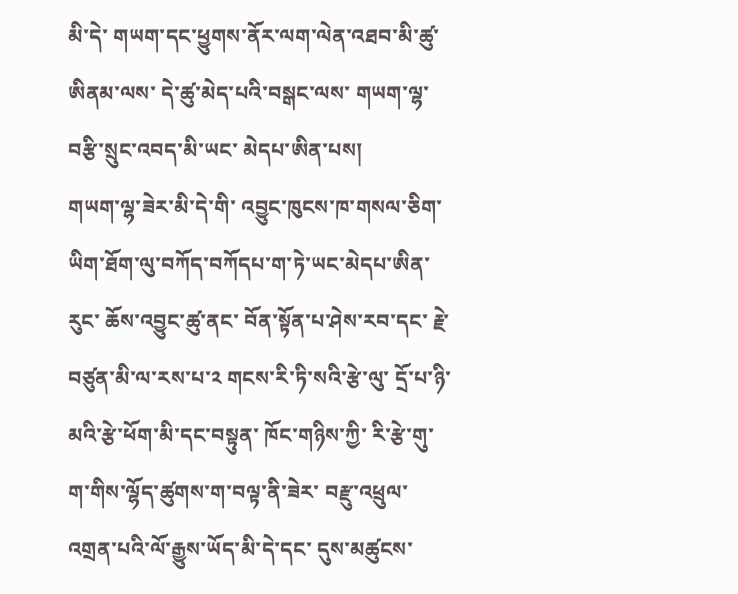མི་དེ་ གཡག་དང་ཕྱུགས་ནོར་ལག་ལེན་འཐབ་མི་ཚུ་ཨིནམ་ལས་ དེ་ཚུ་མེད་པའི་བསྒང་ལས་ གཡག་ལྷ་བརྩི་སྲུང་འབད་མི་ཡང་ མེདཔ་ཨིན་པས།
གཡག་ལྷ་ཟེར་མི་དེ་གི་ འབྱུང་ཁུངས་ཁ་གསལ་ཅིག་ ཡིག་ཐོག་ལུ་བཀོད་བཀོདཔ་ག་ཏེ་ཡང་མེདཔ་ཨིན་རུང་ ཆོས་འབྱུང་ཚུ་ནང་ བོན་སྟོན་པ་ཤེས་རབ་དང་ རྗེ་བཙུན་མི་ལ་རས་པ་༢ གངས་རི་ཏི་སའི་རྩེ་ལུ་ དྲོ་པ་ཉི་མའི་རྩེ་ཕོག་མི་དང་བསྟུན་ ཁོང་གཉིས་ཀྱི་ རི་རྩེ་གུ་ག་གིས་ལྷོད་ཚུགས་ག་བལྟ་ནི་ཟེར་ བརྫུ་འཕྲུལ་འགྲན་པའི་ལོ་རྒྱུས་ཡོད་མི་དེ་དང་ དུས་མཚུངས་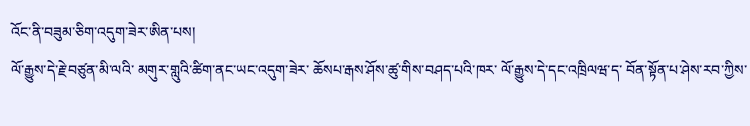འོང་ནི་བཟུམ་ཅིག་འདུག་ཟེར་ཨིན་པས།
ལོ་རྒྱུས་དེ་རྗེ་བཙུན་མི་ལའི་ མགུར་གླུའི་ཚིག་ནང་ཡང་འདུག་ཟེར་ ཆོསཔ་རྒས་ཤོས་ཚུ་གིས་བཤད་པའི་ཁར་ ལོ་རྒྱུས་དེ་དང་འཁྲིལཝ་ད་ བོན་སྟོན་པ་ཤེས་རབ་ཀྱིས་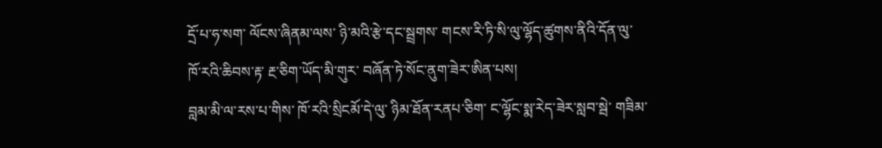དྲོ་པ་ཧ་སག་ ལོངས་ཞིནམ་ལས་ ཉི་མའི་རྩེ་དང་སྦྲགས་ གངས་རི་ཏི་སི་ལུ་ལྷོད་ཚུགས་ནིའི་དོན་ལུ་ ཁོ་རའི་ཆིབས་རྟ་ རྔ་ཅིག་ཡོད་མི་གུར་ བཞོན་ཏེ་སོང་ནུག་ཟེར་ཨིན་པས།
བླམ་མི་ལ་རས་པ་གིས་ ཁོ་རའི་སྲིངམོ་དེ་ལུ་ ཉིམ་ཐོན་རནཔ་ཅིག་ ང་ལྷོང་སྨ་རེད་ཟེར་སླབ་སྦེ་ གཟིམ་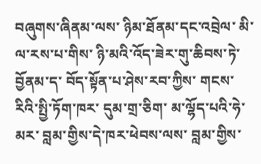བཞུགས་ཞིནམ་ལས་ ཉིམ་ཐོནམ་དང་འབྲེལ་ མི་ལ་རས་པ་གིས་ ཉི་མའི་འོད་ཟེར་གུ་ཆིབས་ཏེ་བྱོནམ་ད་ བོད་སྟོན་པ་ཤེས་རབ་ཀྱིས་ གངས་རིའི་སྤྱི་ཏོག་ཁར་ དུམ་གྲ་ཅིག་ མ་ལྷོད་པའི་ཧེ་མར་ བླམ་གྱིས་དེ་ཁར་ཕེབས་ལས་ བླམ་གྱིས་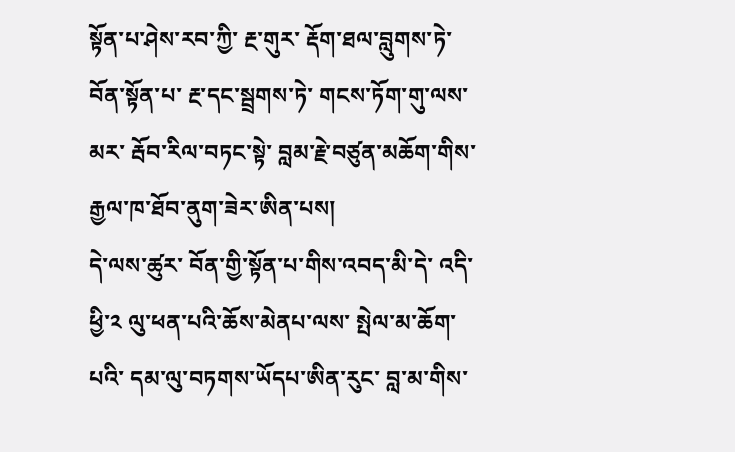སྟོན་པ་ཤེས་རབ་ཀྱི་ རྔ་གུར་ རྡོག་ཐལ་བླུགས་ཏེ་ བོན་སྟོན་པ་ རྔ་དང་སྦྲགས་ཏེ་ གངས་ཏོག་གུ་ལས་མར་ རྦོབ་རིལ་བཏང་སྟེ་ བླམ་རྗེ་བཙུན་མཆོག་གིས་ རྒྱལ་ཁ་ཐོབ་ནུག་ཟེར་ཨིན་པས།
དེ་ལས་ཚུར་ བོན་གྱི་སྟོན་པ་གིས་འབད་མི་དེ་ འདི་ཕྱི་༢ ལུ་ཕན་པའི་ཆོས་མེནཔ་ལས་ སྤེལ་མ་ཆོག་པའི་ དམ་ལུ་བཏགས་ཡོདཔ་ཨིན་རུང་ བླ་མ་གིས་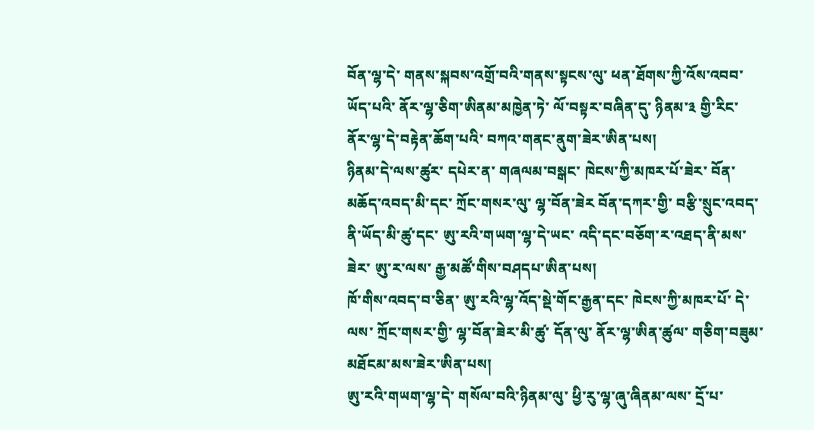བོན་ལྷ་དེ་ གནས་སྐབས་འགྲོ་བའི་གནས་སྟངས་ལུ་ ཕན་ཐོགས་ཀྱི་འོས་འབབ་ཡོད་པའི་ ནོར་ལྷ་ཅིག་ཨིནམ་མཁྱེན་ཏེ་ ལོ་བསྟར་བཞིན་དུ་ ཉིནམ་༣ གྱི་རིང་ ནོར་ལྷ་དེ་བརྟེན་ཆོག་པའི་ བཀའ་གནང་ནུག་ཟེར་ཨིན་པས།
ཉིནམ་དེ་ལས་ཚུར་ དཔེར་ན་ གཞལམ་བསྒང་ ཁེངས་ཀྱི་མཁར་པོ་ཟེར་ བོན་མཆོད་འབད་མི་དང་ ཀྲོང་གསར་ལུ་ ལྷ་བོན་ཟེར བོན་དཀར་གྱི་ བརྩི་སྲུང་འབད་ནི་ཡོད་མི་ཚུ་དང་ ཨུ་རའི་གཡག་ལྷ་དེ་ཡང་ འདི་དང་བཅོག་ར་འཐད་ནི་མས་ཟེར་ ཨུ་ར་ལས་ རྒྱ་མཚོ་གིས་བཤདཔ་ཨིན་པས།
ཁོ་གིས་འབད་བ་ཅིན་ ཨུ་རའི་ལྷ་འོད་སྡེ་གོང་རྒྱན་དང་ ཁེངས་ཀྱི་མཁར་པོ་ དེ་ལས་ ཀྲོང་གསར་གྱི་ ལྷ་བོན་ཟེར་མི་ཚུ་ དོན་ལུ་ ནོར་ལྷ་ཨིན་ཚུལ་ གཅིག་བཟུམ་མཐོངམ་མས་ཟེར་ཨིན་པས།
ཨུ་རའི་གཡག་ལྷ་དེ་ གསོལ་བའི་ཉིནམ་ལུ་ ཕྱི་རུ་ལྷ་ཞུ་ཞིནམ་ལས་ དྲོ་པ་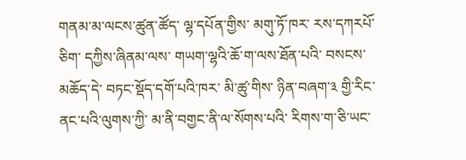གནམ་མ་ལངས་ཚུན་ཚོད་ ལྷ་དཔོན་གྱིས་ མགུ་ཏོ་ཁར་ རས་དཀརཔོ་ཅིག་ དཀྱིས་ཞིནམ་ལས་ གཡག་ལྷའི་ཆོ་ག་ལས་ཐོན་པའི་ བསངས་མཆོད་དེ་ བཏང་སྡོད་དགོ་པའི་ཁར་ མི་ཚུ་གིས་ ཉིན་བཞག་༣ གྱི་རིང་ ནང་པའི་ལུགས་ཀྱི་ མ་ནི་བགྱང་ནི་ལ་སོགས་པའི་ རིགས་ག་ཅི་ཡང་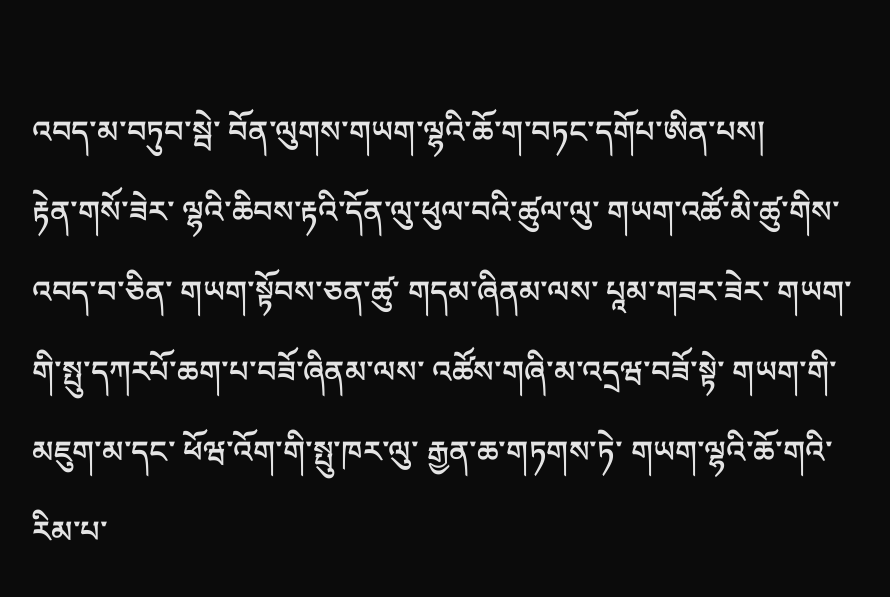འབད་མ་བཏུབ་སྦེ་ བོན་ལུགས་གཡག་ལྷའི་ཆོ་ག་བཏང་དགོཔ་ཨིན་པས།
རྟེན་གསོ་ཟེར་ ལྷའི་ཆིབས་རྟའི་དོན་ལུ་ཕུལ་བའི་ཚུལ་ལུ་ གཡག་འཚོ་མི་ཚུ་གིས་འབད་བ་ཅིན་ གཡག་སྟོབས་ཅན་ཚུ་ གདམ་ཞིནམ་ལས་ པཱམ་གཟར་ཟེར་ གཡག་གི་སྤུ་དཀརཔོ་ཆག་པ་བཟོ་ཞིནམ་ལས་ འཚོས་གཞི་མ་འདྲཝ་བཟོ་སྟེ་ གཡག་གི་མཇུག་མ་དང་ ཕོཝ་འོག་གི་སྤུ་ཁར་ལུ་ རྒྱན་ཆ་གཏགས་ཏེ་ གཡག་ལྷའི་ཆོ་གའི་རིམ་པ་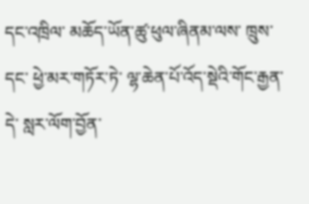དང་འཁྲིལ་ མཆོད་ཡོན་ཚུ་ཕུལ་ཞིནམ་ལས་ ཁྲུས་དང་ ཕྱེ་མར་གཏོར་ཏེ་ ལྷ་ཆེན་པོ་འོད་སྡེའི་གོང་རྒྱན་དེ་ སླར་ལོག་བྱོན་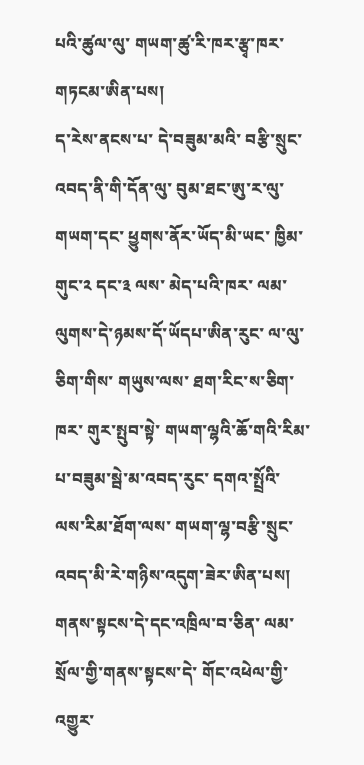པའི་ཚུལ་ལུ་ གཡག་ཚུ་རི་ཁར་རྩྭ་ཁར་གཏངམ་ཨིན་པས།
ད་རེས་ནངས་པ་ དེ་བཟུམ་མའི་ བརྩི་སྲུང་འབད་ནི་གི་དོན་ལུ་ བུམ་ཐང་ཨུ་ར་ལུ་ གཡག་དང་ ཕྱུགས་ནོར་ཡོད་མི་ཡང་ ཁྱིམ་གུང་༢ དང་༣ ལས་ མེད་པའི་ཁར་ ལམ་ལུགས་དེ་ཉམས་དོ་ཡོདཔ་ཨིན་རུང་ ལ་ལུ་ཅིག་གིས་ གཡུས་ལས་ ཐག་རིང་ས་ཅིག་ཁར་ གུར་སྤུབ་སྟེ་ གཡག་ལྷའི་ཆོ་གའི་རིམ་པ་བཟུམ་སྦེ་མ་འབད་རུང་ དགའ་སྤྲོའི་ལས་རིམ་ཐོག་ལས་ གཡག་ལྷ་བརྩི་སྲུང་འབད་མི་རེ་གཉིས་འདུག་ཟེར་ཨིན་པས།
གནས་སྟངས་དེ་དང་འཁྲིལ་བ་ཅིན་ ལམ་སྲོལ་གྱི་གནས་སྟངས་དེ་ གོང་འཕེལ་གྱི་འགྱུར་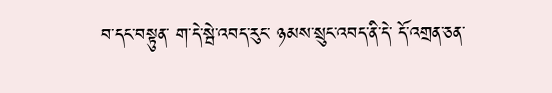བ་དང་བསྟུན་ ག་དེ་སྦེ་འབད་རུང་ ཉམས་སྲུང་འབད་ནི་དེ་ དོ་འགྲན་ཅན་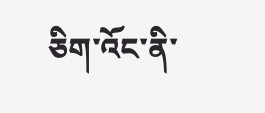ཅིག་འོང་ནི་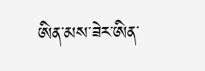ཨིན་མས་ཟེར་ཨིན་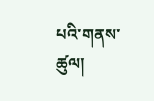པའི་གནས་ཚུལ།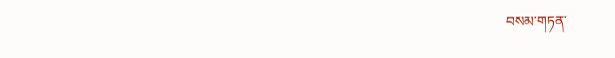བསམ་གཏན་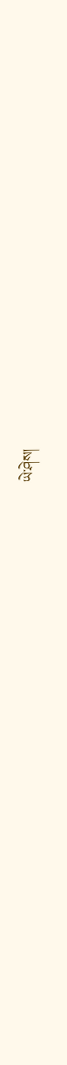ཡེ་ཤེས།